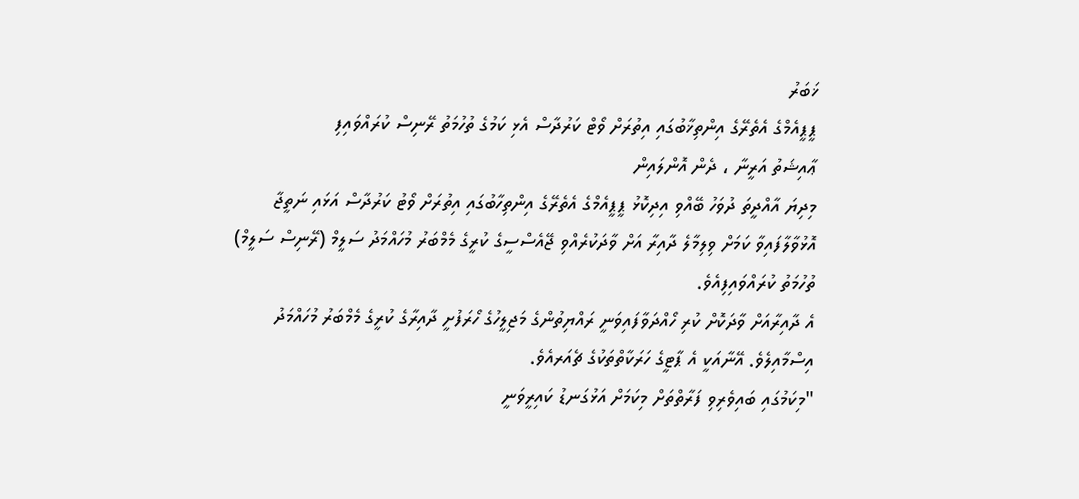ޚަބަރު
ޕީޕީއެމްގެ އެތެރޭގެ އިންތިޚާބުގައި އިތުރަށް ވޯޓް ކަރުދާސް އެޅި ކަމުގެ ތުހުމަތު ރޭނިސް ކުރައްވައިފި
ޢާއިޝަތު އަރީނާ ، ދެން އޮންލައިން
މިދިޔަ އާއްދީތަ ދުވަހު ބޭއްވި އިދިކޮޅު ޕީޕީއެމްގެ އެތެރޭގެ އިންތިހާބުގައި އިތުރަށް ވޯޓު ކަރުދާސް އަޅައި ނަތީޖާ އޮޅުވާލާފައިވާ ކަމަށް ވިލިމާލެ ދާއިރާ އަށް ވާދަކުރެއްވި ޖޭއެސްސީގެ ކުރީގެ މެމްބަރު މުހައްމަދު ސަލީމް (ރޭނިސް ސަލީމް) ތުހުމަތު ކުރައްވައިފިއެވެ.
އެ ދާއިރާއަށް ވާދަކޮށް ކުރި ހޯއްދަވާފައިވަނީ ރައްޔިތުންގެ މަޖިލީހުގެ ހޯރަފުށީ ދާއިރާގެ ކުރީގެ މެމްބަރު މުހައްމަދު އިސްމާއިލެވެ. އޭނާއަކީ އެ ޕާޓީގެ ހަރަކާތްތަކުގެ ޗެއަރއެވެ.
"މިކަމުގައި ބައިވެރިވި ފަރާތްތަށް މިކަމަށް އަޅުގަނޑު ކައިރީވަނީ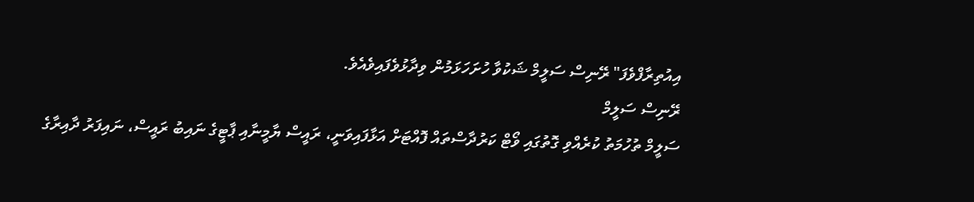އިއުތިރާފްވެފަ" ރޭނިސް ސަލީމް ޝަކުވާ ހުށަހަޅަމުން ވިދާޅުވެފައިވެއެވެ.
ރޭނިސް ސަލީމް
ސަލީމް ތުހުމަތު ކުރެއްވި ގޮތުގައި ވޯޓް ކަރުދާސްތައް ފޮއްޓަށް އަޅާފައިވަނީ، ރައީސް ޔާމީނާއި ޕާޓީގެ ނައިބު ރައީސް، ނައިފަރު ދާއިރާގެ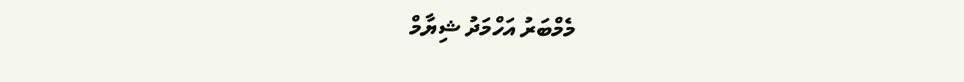މެމްބަރު އަހްމަދު ޝިޔާމް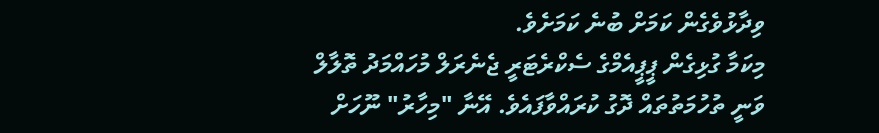ވިދާޅުވެގެން ކަމަށް ބުނެ ކަމަށެވެ.
މިކަމާ ގުޅިގެން ޕީޕީއެމްގެ ސެކްރެޓަރީ ޖެނެރަލް މުހައްމަދު ތޮލާލް ވަނީ ތުހުމަތުތައް ދޮގު ކުރައްވާފައެވެ. އޭނާ "މިހާރު" ނޫހަށް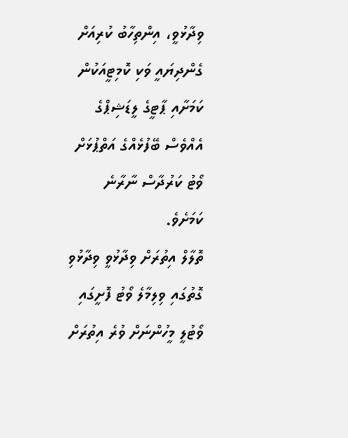ވިދާޅުވީ، އިންތިހާބު ކުރިއަށް ގެންދިޔައީ ވަކި ކޮމިޓީއަކުން ކަމަށާއި ޕާޓީގެ ލީޑަޝިޕްގެ އެއްވެސް ބޭފުޅެއްގެ އަތްޕުޅަށް ވޯޓު ކަރުދާސް ނާރާނެ ކަމަށެވެ.
ތޮލާލް އިތުރަށް ވިދާޅުވީ ވިދާޅުވި ގޮތުގައި ވިލިމާލެ ވޯޓު ފޮށީގައި ވޯޓުލީ މީހުންނަށް ވުރެ އިތުރަށް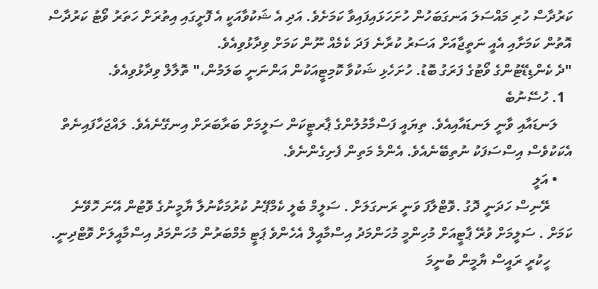ކަރުދާސް ހުރި މައްސަލަ އަނގަބަހުން ހުށަހަޅައިފައިވާ ކަމަށެވެ. އަދި އެ ޝަކުވާއަކީ އެ ފޮށީގައި އިތުރަށް ހަތަރު ވޯޓު ކަރުދާސް އޮތުން ކަމަށާއި އެއީ ނަތީޖާއަށް އަސަރު ކުރާނެ ފަދަ ކެމެއް ނޫން ކަމަށް ވިދާޅުވިއެވެ.
"ދެ ކެންޑިޑޭޓުންގެ ވޯޓުގެ ފަރަގު ބޮޑު. ހުށަހެޅި ޝަކުވާ ކޮމިޓީއަކުން އަންނަނީ ބަލަމުން،" ތޮލާލް ވިދާޅުވިއެވެ.
  1. ހުސޭނުބެ
    ލަނޑައާއި ވާނީ ލަނޑައާއިއެވެ. ތިޔައީ ފަސްމާމުލުންގެ ޕާރޓީކަން ސަލީމަށް ބަރާބަރަށް އިނގޭނެއެވެ. ލައްޖަހާފައިނެތް އެކަކުވެސް އިސްސަފަކު ނުތިބޭނެއެވެ. އެންމެ މަތިން ފެށިގެންނެވެ.
    • އަލީ
      ރޭނިސް ހަދަނީ ދޮގު .ވޮޓްލާފަ ވަނީ ރަނގަލަށް . ސަލީމް ބެލީ ކެމްޕޭނު ކުރުމަކާނުލާ ޔާމީނުގެ ވޮޓުން އޭނަ ހޮވޭނެ ކަމަށް . ސަލީމަށް ވުރޭ ޕާޓީއަށް މުހިންމީ މުހަންމަދު އިސްމާއީލް އެހެންވެ ޕަޓީ މެމްބަރުން މުހަންމަދު އިސްމާއީލަށް ވޮޓްދިނީ.
      ހީކުރީ ރައީސް ޔާމީން ބުނީމަ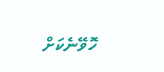ހޮވޭނެކަށް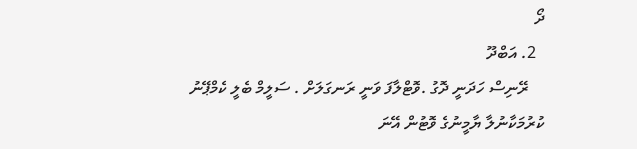ދޯ
  2. އަބްދޫ
    ރޭނިސް ހަދަނީ ދޮގު .ވޮޓްލާފަ ވަނީ ރަނގަލަށް . ސަލީމް ބެލީ ކެމްޕޭނު ކުރުމަކާނުލާ ޔާމީނުގެ ވޮޓުން އޭނަ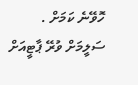ހޮވޭނެ ކަމަށް . ސަލީމަށް ވުރޭ ޕާޓީއަށް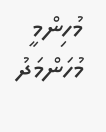މުހިންމީ މުހަންމަދު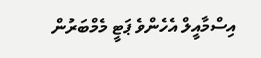އިސްމާއީލް އެހެންވެ ޕަޓީ މެމްބަރުން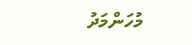މުހަންމަދު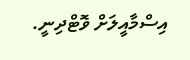އިސްމާއީލަށް ވޮޓްދިނީ.